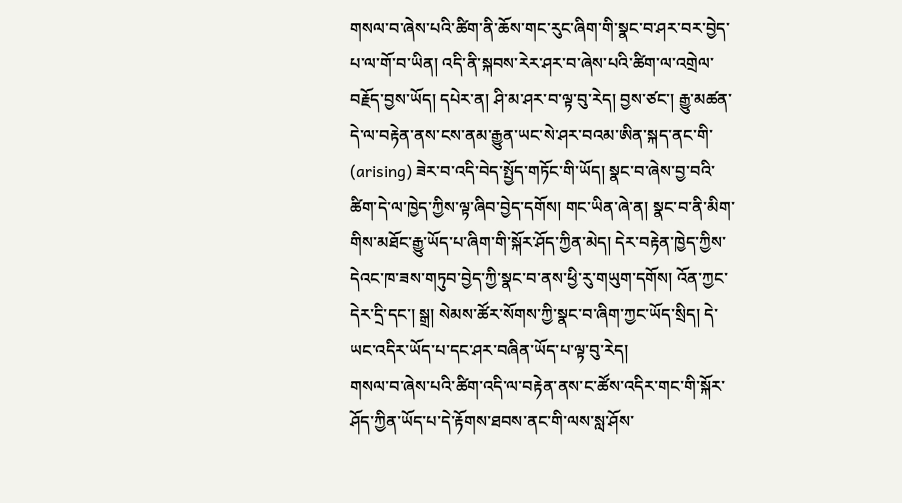གསལ་བ་ཞེས་པའི་ཚིག་ནི་ཆོས་གང་རུང་ཞིག་གི་སྣང་བ་ཤར་བར་བྱེད་པ་ལ་གོ་བ་ཡིན། འདི་ནི་སྐབས་རེར་ཤར་བ་ཞེས་པའི་ཚིག་ལ་འགྲེལ་བརྗོད་བྱས་ཡོད། དཔེར་ན། ཤི་མ་ཤར་བ་ལྟ་བུ་རེད། བྱས་ཙང་། རྒྱུ་མཚན་དེ་ལ་བརྟེན་ནས་ངས་ནམ་རྒྱུན་ཡང་སེ་ཤར་བའམ་ཨིན་སྐད་ནང་གི་ (arising) ཟེར་བ་འདི་བེད་སྤྱོད་གཏོང་གི་ཡོད། སྣང་བ་ཞེས་བྱ་བའི་ཚིག་དེ་ལ་ཁྱེད་ཀྱིས་ལྟ་ཞིབ་བྱེད་དགོས། གང་ཡིན་ཞེ་ན། སྣང་བ་ནི་མིག་གིས་མཐོང་རྒྱུ་ཡོད་པ་ཞིག་གི་སྐོར་ཤོད་ཀྱིན་མེད། དེར་བརྟེན་ཁྱེད་ཀྱིས་དེའང་ཁ་ཟས་གཏུབ་བྱེད་ཀྱི་སྣང་བ་ནས་ཕྱི་རུ་གཡུག་དགོས། འོན་ཀྱང་དེར་དྲི་དང་། སྒྲ། སེམས་ཚོར་སོགས་ཀྱི་སྣང་བ་ཞིག་ཀྱང་ཡོད་སྲིད། དེ་ཡང་འདིར་ཡོད་པ་དང་ཤར་བཞིན་ཡོད་པ་ལྟ་བུ་རེད།
གསལ་བ་ཞེས་པའི་ཚིག་འདི་ལ་བརྟེན་ནས་ང་ཚོས་འདིར་གང་གི་སྐོར་ཤོད་ཀྱིན་ཡོད་པ་དེ་རྟོགས་ཐབས་ནང་གི་ལས་སླ་ཤོས་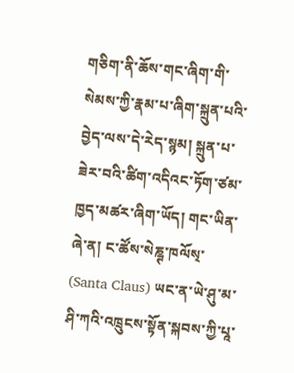གཅིག་ནི་ཆོས་གང་ཞིག་གི་སེམས་ཀྱི་རྣམ་པ་ཞིག་སྐྲུན་པའི་བྱེད་ལས་དེ་རེད་སྙམ། སྐྲུན་པ་ཟེར་བའི་ཚིག་འདིའང་ཏོག་ཙམ་ཁྱད་མཚར་ཞིག་ཡོད། གང་ཡིན་ཞེ་ན། ང་ཚོས་སེཎྚ་ཁལོས྄་ (Santa Claus) ཡང་ན་ཡེ་ཤུ་མ་ཤི་ཀའི་འཁྲུངས་སྟོན་སྐབས་ཀྱི་པཱ་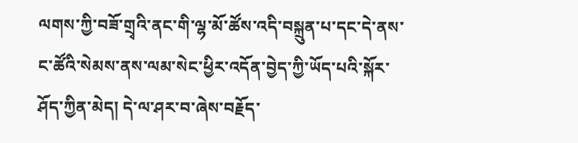ལགས་ཀྱི་བཟོ་གྲྭའི་ནང་གི་ལྷ་མོ་ཚོས་འདི་བསྐྲུན་པ་དང་དེ་ནས་ང་ཚོའི་སེམས་ནས་ལམ་སེང་ཕྱིར་འདོན་བྱེད་ཀྱི་ཡོད་པའི་སྐོར་ཤོད་ཀྱིན་མེད། དེ་ལ་ཤར་བ་ཞེས་བརྗོད་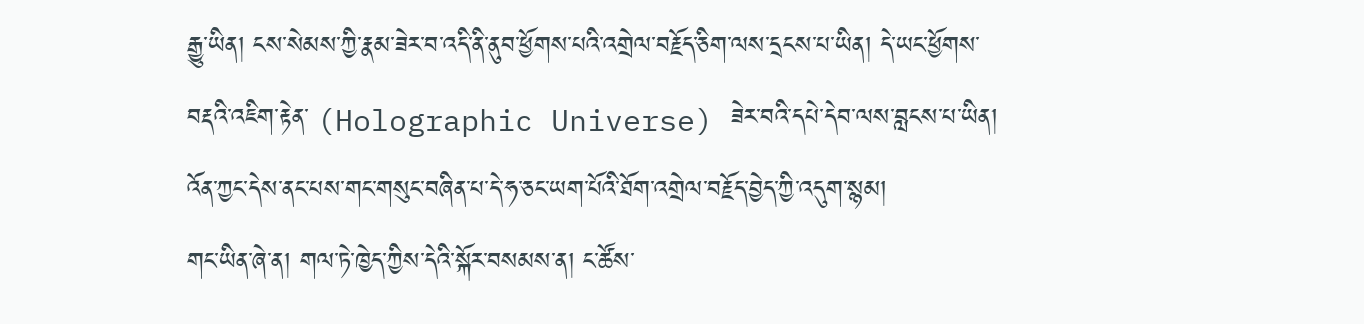རྒྱུ་ཡིན། ངས་སེམས་ཀྱི་རྣམ་ཟེར་བ་འདི་ནི་ནུབ་ཕྱོགས་པའི་འགྲེལ་བརྗོད་ཅིག་ལས་དྲངས་པ་ཡིན། དེ་ཡང་ཕྱོགས་བརྡའི་འཇིག་རྟེན་ (Holographic Universe) ཟེར་བའི་དཔེ་དེབ་ལས་བླངས་པ་ཡིན། འོན་ཀྱང་དེས་ནང་པས་གང་གསུང་བཞིན་པ་དེ་ཧ་ཅང་ཡག་པོའི་ཐོག་འགྲེལ་བརྗོད་བྱེད་ཀྱི་འདུག་སྙམ།
གང་ཡིན་ཞེ་ན། གལ་ཏེ་ཁྱེད་ཀྱིས་དེའི་སྐོར་བསམས་ན། ང་ཚོས་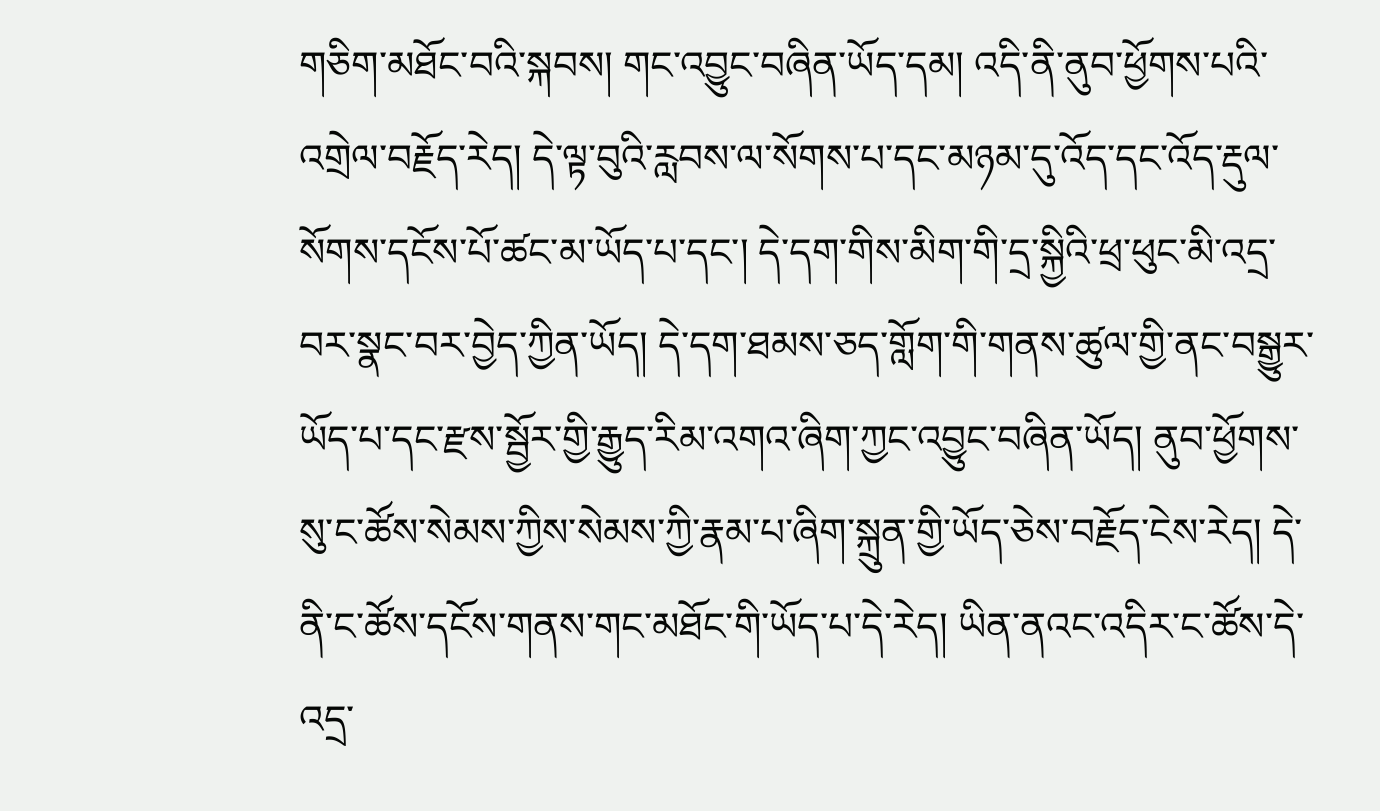གཅིག་མཐོང་བའི་སྐབས། གང་འབྱུང་བཞིན་ཡོད་དམ། འདི་ནི་ནུབ་ཕྱོགས་པའི་འགྲེལ་བརྗོད་རེད། དེ་ལྟ་བུའི་རླབས་ལ་སོགས་པ་དང་མཉམ་དུ་འོད་དང་འོད་རྡུལ་སོགས་དངོས་པོ་ཚང་མ་ཡོད་པ་དང་། དེ་དག་གིས་མིག་གི་དྲ་སྐྱིའི་ཕྲ་ཕུང་མི་འདྲ་བར་སྣང་བར་བྱེད་ཀྱིན་ཡོད། དེ་དག་ཐམས་ཅད་གློག་གི་གནས་ཚུལ་གྱི་ནང་བསྒྱུར་ཡོད་པ་དང་རྫས་སྦྱོར་གྱི་རྒྱུད་རིམ་འགའ་ཞིག་ཀྱང་འབྱུང་བཞིན་ཡོད། ནུབ་ཕྱོགས་སུ་ང་ཚོས་སེམས་ཀྱིས་སེམས་ཀྱི་རྣམ་པ་ཞིག་སྐྲུན་གྱི་ཡོད་ཅེས་བརྗོད་ངེས་རེད། དེ་ནི་ང་ཚོས་དངོས་གནས་གང་མཐོང་གི་ཡོད་པ་དེ་རེད། ཡིན་ནའང་འདིར་ང་ཚོས་དེ་འདྲ་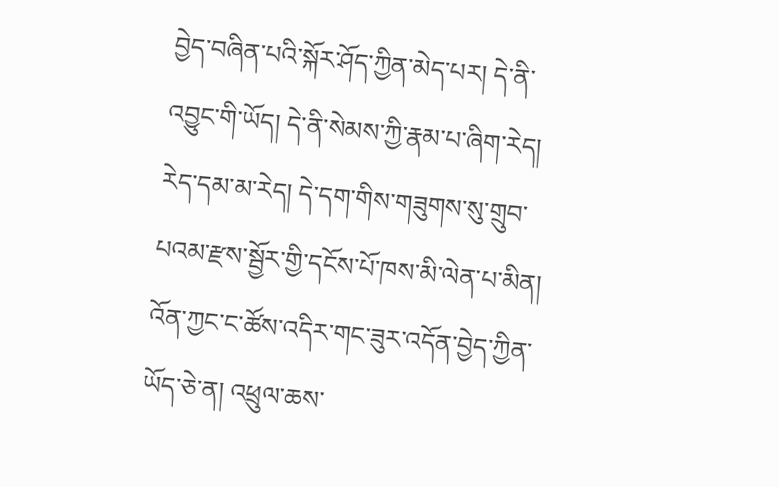བྱེད་བཞིན་པའི་སྐོར་ཤོད་ཀྱིན་མེད་པར། དེ་ནི་འབྱུང་གི་ཡོད། དེ་ནི་སེམས་ཀྱི་རྣམ་པ་ཞིག་རེད། རེད་དམ་མ་རེད། དེ་དག་གིས་གཟུགས་སུ་གྲུབ་པའམ་རྫས་སྦྱོར་གྱི་དངོས་པོ་ཁས་མི་ལེན་པ་མིན། འོན་ཀྱང་ང་ཚོས་འདིར་གང་ཟུར་འདོན་བྱེད་ཀྱིན་ཡོད་ཅེ་ན། འཕྲུལ་ཆས་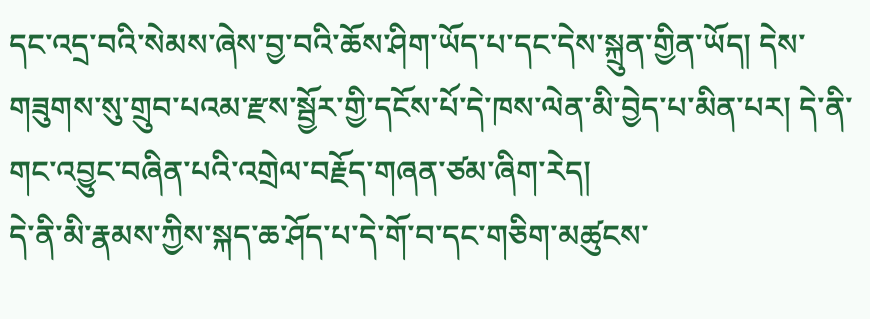དང་འདྲ་བའི་སེམས་ཞེས་བྱ་བའི་ཆོས་ཤིག་ཡོད་པ་དང་དེས་སྐྲུན་གྱིན་ཡོད། དེས་གཟུགས་སུ་གྲུབ་པའམ་རྫས་སྦྱོར་གྱི་དངོས་པོ་དེ་ཁས་ལེན་མི་བྱེད་པ་མིན་པར། དེ་ནི་གང་འབྱུང་བཞིན་པའི་འགྲེལ་བརྗོད་གཞན་ཙམ་ཞིག་རེད།
དེ་ནི་མི་རྣམས་ཀྱིས་སྐད་ཆ་ཤོད་པ་དེ་གོ་བ་དང་གཅིག་མཚུངས་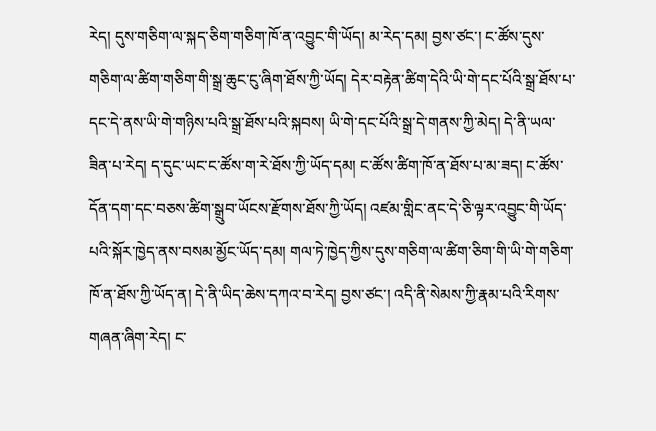རེད། དུས་གཅིག་ལ་སྐད་ཅིག་གཅིག་ཁོ་ན་འབྱུང་གི་ཡོད། མ་རེད་དམ། བྱས་ཙང་། ང་ཚོས་དུས་གཅིག་ལ་ཚིག་གཅིག་གི་སྒྲ་ཆུང་ངུ་ཞིག་ཐོས་ཀྱི་ཡོད། དེར་བརྟེན་ཚིག་དེའི་ཡི་གེ་དང་པོའི་སྒྲ་ཐོས་པ་དང་དེ་ནས་ཡི་གེ་གཉིས་པའི་སྒྲ་ཐོས་པའི་སྐབས། ཡི་གེ་དང་པོའི་སྒྲ་དེ་གནས་ཀྱི་མེད། དེ་ནི་ཡལ་ཟིན་པ་རེད། ད་དུང་ཡང་ང་ཚོས་ག་རེ་ཐོས་ཀྱི་ཡོད་དམ། ང་ཚོས་ཚིག་ཁོ་ན་ཐོས་པ་མ་ཟད། ང་ཚོས་དོན་དག་དང་བཅས་ཚིག་སྒྲུབ་ཡོངས་རྫོགས་ཐོས་ཀྱི་ཡོད། འཛམ་གླིང་ནང་དེ་ཅི་ལྟར་འབྱུང་གི་ཡོད་པའི་སྐོར་ཁྱེད་ནས་བསམ་མྱོང་ཡོད་དམ། གལ་ཏེ་ཁྱེད་ཀྱིས་དུས་གཅིག་ལ་ཚིག་ཅིག་གི་ཡི་གེ་གཅིག་ཁོ་ན་ཐོས་ཀྱི་ཡོད་ན། དེ་ནི་ཡིད་ཆེས་དཀའ་བ་རེད། བྱས་ཙང་། འདི་ནི་སེམས་ཀྱི་རྣམ་པའི་རིགས་གཞན་ཞིག་རེད། ང་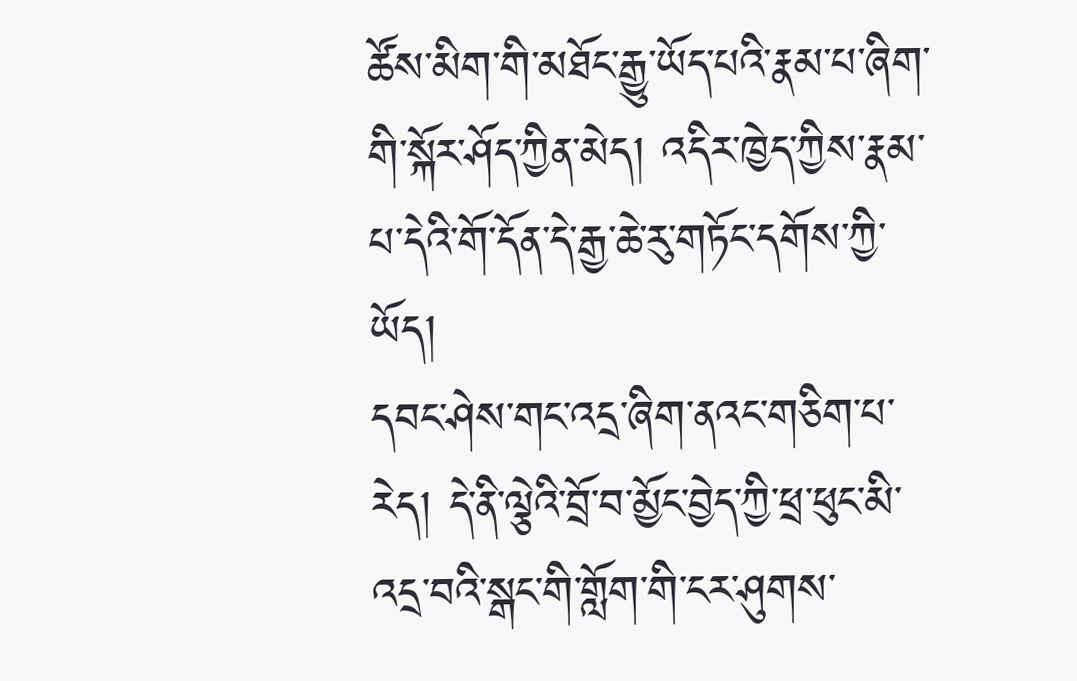ཚོས་མིག་གི་མཐོང་རྒྱུ་ཡོད་པའི་རྣམ་པ་ཞིག་གི་སྐོར་ཤོད་ཀྱིན་མེད། འདིར་ཁྱེད་ཀྱིས་རྣམ་པ་དེའི་གོ་དོན་དེ་རྒྱ་ཆེ་རུ་གཏོང་དགོས་ཀྱི་ཡོད།
དབང་ཤེས་གང་འདྲ་ཞིག་ནའང་གཅིག་པ་རེད། དེ་ནི་ལྕེའི་བྲོ་བ་མྱོང་བྱེད་ཀྱི་ཕྲ་ཕུང་མི་འདྲ་བའི་སྒང་གི་གློག་གི་ངར་ཤུགས་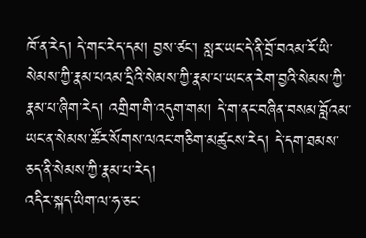ཁོ་ན་རེད། དེ་གང་རེད་དམ། བྱས་ཙང་། སླར་ཡང་དེ་ནི་བྲོ་བའམ་རོ་ཡི་སེམས་ཀྱི་རྣམ་པའམ་དྲིའི་སེམས་ཀྱི་རྣམ་པ་ཡང་ན་རེག་བྱའི་སེམས་ཀྱི་རྣམ་པ་ཞིག་རེད། འགྲིག་གི་འདུག་གམ། དེ་ག་ནང་བཞིན་བསམ་བློའམ་ཡང་ན་སེམས་ཚོར་སོགས་ལའང་གཅིག་མཚུངས་རེད། དེ་དག་ཐམས་ཅད་ནི་སེམས་ཀྱི་རྣམ་པ་རེད།
འདིར་སྐད་ཡིག་ལ་ཧ་ཅང་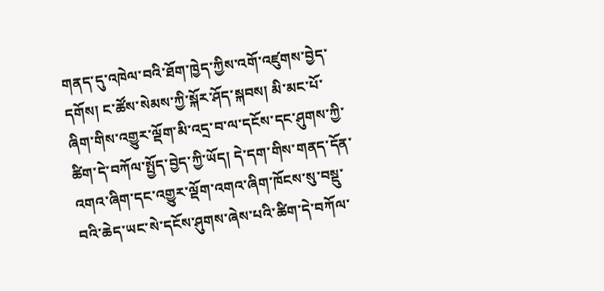གནད་དུ་འཁེལ་བའི་ཐོག་ཁྱེད་ཀྱིས་འགོ་འཛུགས་བྱེད་དགོས། ང་ཚོས་སེམས་ཀྱི་སྐོར་ཤོད་སྐབས། མི་མང་པོ་ཞིག་གིས་འགྱུར་ལྡོག་མི་འདྲ་བ་ལ་དངོས་དང་ཤུགས་ཀྱི་ཚིག་དེ་བཀོལ་སྤྱོད་བྱེད་ཀྱི་ཡོད། དེ་དག་གིས་གནད་དོན་འགའ་ཞིག་དང་འགྱུར་ལྡོག་འགའ་ཞིག་ཁོངས་སུ་བསྡུ་བའི་ཆེད་ཡང་སེ་དངོས་ཤུགས་ཞེས་པའི་ཚིག་དེ་བཀོལ་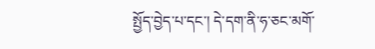སྤྱོད་བྱེད་པ་དང་། དེ་དག་ནི་ཧ་ཅང་མགོ་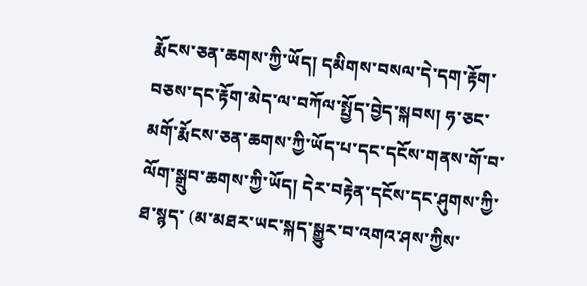རྨོངས་ཅན་ཆགས་ཀྱི་ཡོད། དམིགས་བསལ་དེ་དག་རྟོག་བཅས་དང་རྟོག་མེད་ལ་བཀོལ་སྤྱོད་བྱེད་སྐབས། ཧ་ཅང་མགོ་རྨོངས་ཅན་ཆགས་ཀྱི་ཡོད་པ་དང་དངོས་གནས་གོ་བ་ལོག་སྒྲུབ་ཆགས་ཀྱི་ཡོད། དེར་བརྟེན་དངོས་དང་ཤུགས་ཀྱི་ཐ་སྙད་ (མ་མཐར་ཡང་སྐད་སྒྱུར་བ་འགའ་ཤས་ཀྱིས་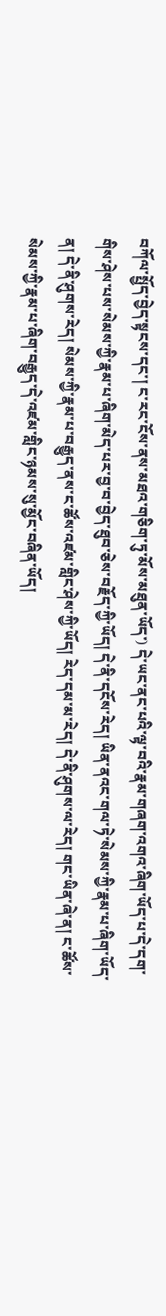བཀོལ་སྤྱོད་བྱེད་སྟངས་དང་། ང་རང་ངོས་ནས་མཐའ་གཅིག་ཏུ་མོས་མཐུན་ཡོད་) དེ་ཡང་ནང་པའི་ལྟ་བའི་རྣམ་གཞག་འགའ་ཞིག་ཡོད་པ་དེ་དག་གིས་ཤེས་པས་སེམས་ཀྱི་རྣམ་པ་ཞིག་མེད་པར་བྱ་བ་བྱེད་ཐུབ་ཅེས་བརྗོད་ཀྱི་ཡོད། དེ་ནི་དངོས་རེད། ཡིན་ནའང་གལ་ཏེ་སེམས་ཀྱི་རྣམ་པ་ཞིག་ཡོད་ན། དེ་ནི་ཤུགས་རེད། སེམས་ཀྱི་རྣམ་པ་བརྒྱུད་ནས་ང་ཚོས་འཛམ་གླིང་ཤེས་ཀྱི་ཡོད། རེད་དམ་མ་རེད། དེ་ནི་ཤུགས་ལ་རེད། གང་ཡིན་ཞེ་ན། ང་ཚོས་སེམས་ཀྱི་རྣམ་པ་ཞིག་བརྒྱུད་དེ་འཛམ་གླིང་ཉམས་སུ་མྱོང་བཞིན་ཡོད།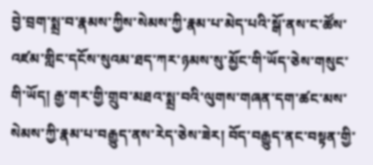བྱེ་བྲག་སྨྲ་བ་རྣམས་ཀྱིས་སེམས་ཀྱི་རྣམ་པ་མེད་པའི་སྒོ་ནས་ང་ཚོས་འཛམ་གླིང་དངོས་སུའམ་ཐད་ཀར་ཉམས་སུ་མྱོང་གི་ཡོད་ཅེས་གསུང་གི་ཡོད། རྒྱ་གར་གྱི་གྲུབ་མཐའ་སྨྲ་བའི་ལུགས་གཞན་དག་ཚང་མས་སེམས་ཀྱི་རྣམ་པ་བརྒྱུད་ནས་རེད་ཅེས་ཟེར། བོད་བརྒྱུད་ནང་བསྟན་གྱི་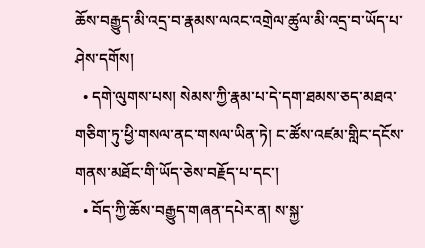ཆོས་བརྒྱུད་མི་འདྲ་བ་རྣམས་ལའང་འགྲེལ་ཚུལ་མི་འདྲ་བ་ཡོད་པ་ཤེས་དགོས།
  • དགེ་ལུགས་པས། སེམས་ཀྱི་རྣམ་པ་དེ་དག་ཐམས་ཅད་མཐའ་གཅིག་ཏུ་ཕྱི་གསལ་ནང་གསལ་ཡིན་ཏེ། ང་ཚོས་འཛམ་གླིང་དངོས་གནས་མཐོང་གི་ཡོད་ཅེས་བརྗོད་པ་དང་།
  • བོད་ཀྱི་ཆོས་བརྒྱུད་གཞན་དཔེར་ན། ས་སྐྱ་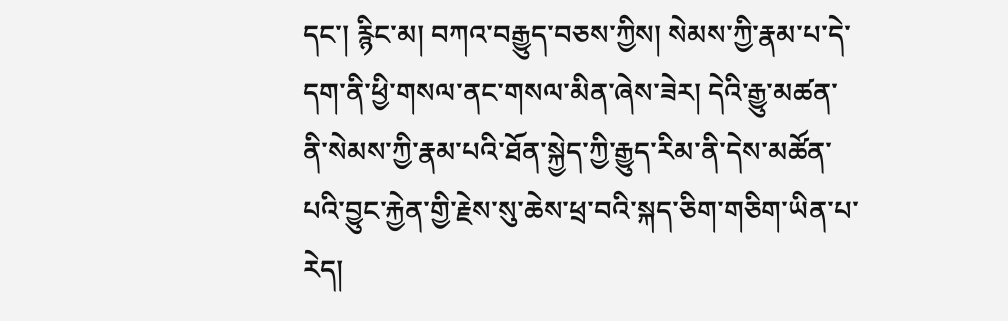དང་། རྙིང་མ། བཀའ་བརྒྱུད་བཅས་ཀྱིས། སེམས་ཀྱི་རྣམ་པ་དེ་དག་ནི་ཕྱི་གསལ་ནང་གསལ་མིན་ཞེས་ཟེར། དེའི་རྒྱུ་མཚན་ནི་སེམས་ཀྱི་རྣམ་པའི་ཐོན་སྐྱེད་ཀྱི་རྒྱུད་རིམ་ནི་དེས་མཚོན་པའི་བྱུང་རྐྱེན་གྱི་རྗེས་སུ་ཆེས་ཕྲ་བའི་སྐད་ཅིག་གཅིག་ཡིན་པ་རེད།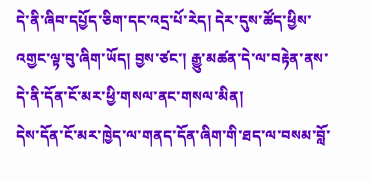དེ་ནི་ཞིབ་དཔྱོད་ཅིག་དང་འདྲ་པོ་རེད། དེར་དུས་ཚོད་ཕྱིས་འགྱང་ལྟ་བུ་ཞིག་ཡོད། བྱས་ཙང་། རྒྱུ་མཚན་དེ་ལ་བརྟེན་ནས་དེ་ནི་དོན་ངོ་མར་ཕྱི་གསལ་ནང་གསལ་མིན།
དེས་དོན་ངོ་མར་ཁྱེད་ལ་གནད་དོན་ཞིག་གི་ཐད་ལ་བསམ་བློ་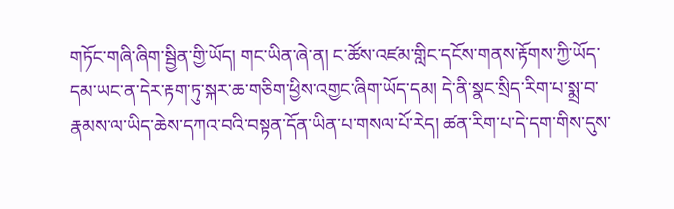གཏོང་གཞི་ཞིག་སྦྱིན་གྱི་ཡོད། གང་ཡིན་ཞེ་ན། ང་ཚོས་འཛམ་གླིང་དངོས་གནས་རྟོགས་ཀྱི་ཡོད་དམ་ཡང་ན་དེར་རྟག་ཏུ་སྐར་ཆ་གཅིག་ཕྱིས་འགྱང་ཞིག་ཡོད་དམ། དེ་ནི་སྣང་སྲིད་རིག་པ་སྨྲ་བ་རྣམས་ལ་ཡིད་ཆེས་དཀའ་བའི་བསྟན་དོན་ཡིན་པ་གསལ་པོ་རེད། ཚན་རིག་པ་དེ་དག་གིས་དུས་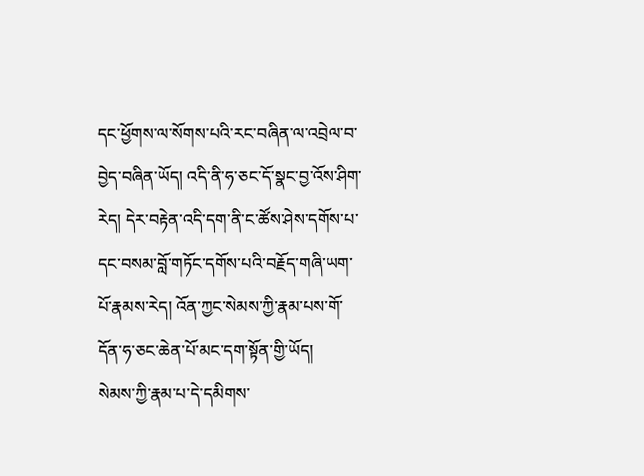དང་ཕྱོགས་ལ་སོགས་པའི་རང་བཞིན་ལ་འབྲེལ་བ་བྱེད་བཞིན་ཡོད། འདི་ནི་ཧ་ཅང་དོ་སྣང་བྱ་འོས་ཤིག་རེད། དེར་བརྟེན་འདི་དག་ནི་ང་ཚོས་ཤེས་དགོས་པ་དང་བསམ་བློ་གཏོང་དགོས་པའི་བརྗོད་གཞི་ཡག་པོ་རྣམས་རེད། འོན་ཀྱང་སེམས་ཀྱི་རྣམ་པས་གོ་དོན་ཧ་ཅང་ཆེན་པོ་མང་དག་སྟོན་གྱི་ཡོད།
སེམས་ཀྱི་རྣམ་པ་དེ་དམིགས་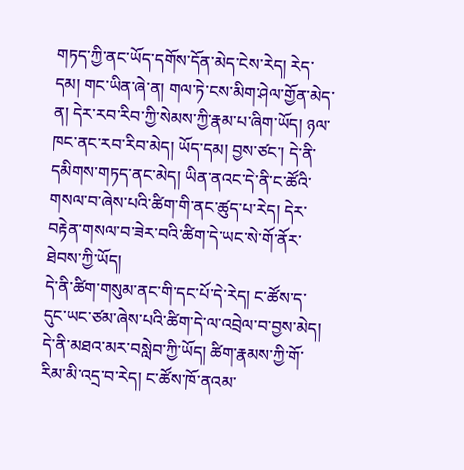གཏད་ཀྱི་ནང་ཡོད་དགོས་དོན་མེད་ངེས་རེད། རེད་དམ། གང་ཡིན་ཞེ་ན། གལ་ཏེ་ངས་མིག་ཤེལ་གྱོན་མེད་ན། དེར་རབ་རིབ་ཀྱི་སེམས་ཀྱི་རྣམ་པ་ཞིག་ཡོད། ཉལ་ཁང་ནང་རབ་རིབ་མེད། ཡོད་དམ། བྱས་ཙང་། དེ་ནི་དམིགས་གཏད་ནང་མེད། ཡིན་ནའང་དེ་ནི་ང་ཚོའི་གསལ་བ་ཞེས་པའི་ཚིག་གི་ནང་ཚུད་པ་རེད། དེར་བརྟེན་གསལ་བ་ཟེར་བའི་ཚིག་དེ་ཡང་སེ་གོ་ནོར་ཐེབས་ཀྱི་ཡོད།
དེ་ནི་ཚིག་གསུམ་ནང་གི་དང་པོ་དེ་རེད། ང་ཚོས་ད་དུང་ཡང་ཙམ་ཞེས་པའི་ཚིག་དེ་ལ་འབྲེལ་བ་བྱས་མེད། དེ་ནི་མཐའ་མར་བསླེབ་ཀྱི་ཡོད། ཚིག་རྣམས་ཀྱི་གོ་རིམ་མི་འདྲ་བ་རེད། ང་ཚོས་ཁོ་ནའམ་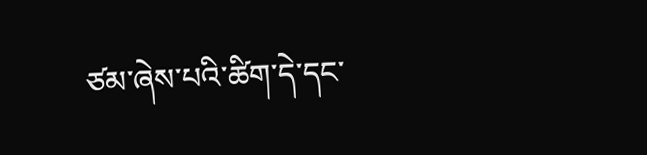ཙམ་ཞེས་པའི་ཚིག་དེ་དང་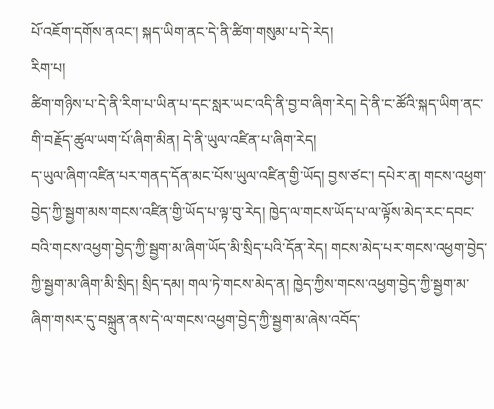པོ་འཇོག་དགོས་ནའང་། སྐད་ཡིག་ནང་དེ་ནི་ཚིག་གསུམ་པ་དེ་རེད།
རིག་པ།
ཚིག་གཉིས་པ་དེ་ནི་རིག་པ་ཡིན་པ་དང་སླར་ཡང་འདི་ནི་བྱ་བ་ཞིག་རེད། དེ་ནི་ང་ཚོའི་སྐད་ཡིག་ནང་གི་བརྗོད་ཚུལ་ཡག་པོ་ཞིག་མིན། དེ་ནི་ཡུལ་འཛིན་པ་ཞིག་རེད།
ད་ཡུལ་ཞིག་འཛིན་པར་གནད་དོན་མང་པོས་ཡུལ་འཛིན་གྱི་ཡོད། བྱས་ཙང་། དཔེར་ན། གངས་འཕྱག་བྱེད་ཀྱི་སྦྱག་མས་གངས་འཛིན་གྱི་ཡོད་པ་ལྟ་བུ་རེད། ཁྱེད་ལ་གངས་ཡོད་པ་ལ་ལྟོས་མེད་རང་དབང་བའི་གངས་འཕྱག་བྱེད་ཀྱི་སྦྱག་མ་ཞིག་ཡོད་མི་སྲིད་པའི་དོན་རེད། གངས་མེད་པར་གངས་འཕྱག་བྱེད་ཀྱི་སྦྱག་མ་ཞིག་མི་སྲིད། སྲིད་དམ། གལ་ཏེ་གངས་མེད་ན། ཁྱེད་ཀྱིས་གངས་འཕྱག་བྱེད་ཀྱི་སྦྱག་མ་ཞིག་གསར་དུ་བསྐྲུན་ནས་དེ་ལ་གངས་འཕྱག་བྱེད་ཀྱི་སྦྱག་མ་ཞེས་འབོད་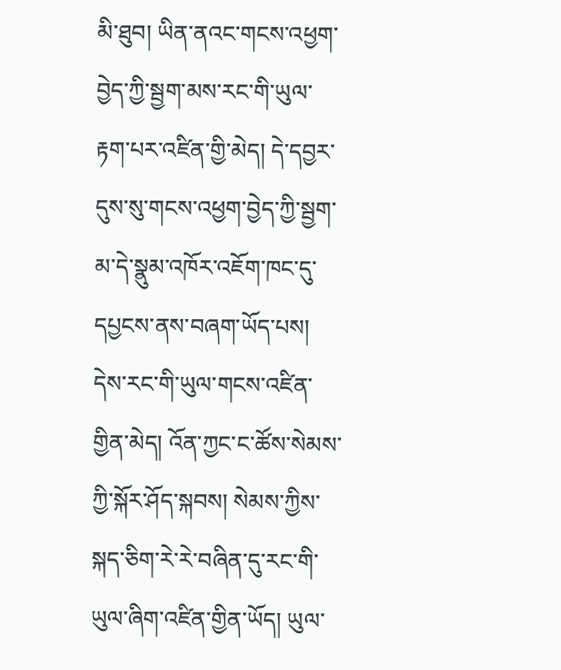མི་ཐུབ། ཡིན་ནའང་གངས་འཕྱག་བྱེད་ཀྱི་སྦྱག་མས་རང་གི་ཡུལ་རྟག་པར་འཛིན་གྱི་མེད། དེ་དབྱར་དུས་སུ་གངས་འཕྱག་བྱེད་ཀྱི་སྦྱག་མ་དེ་སྣུམ་འཁོར་འཇོག་ཁང་དུ་དཔྱངས་ནས་བཞག་ཡོད་པས། དེས་རང་གི་ཡུལ་གངས་འཛིན་གྱིན་མེད། འོན་ཀྱང་ང་ཚོས་སེམས་ཀྱི་སྐོར་ཤོད་སྐབས། སེམས་ཀྱིས་སྐད་ཅིག་རེ་རེ་བཞིན་དུ་རང་གི་ཡུལ་ཞིག་འཛིན་གྱིན་ཡོད། ཡུལ་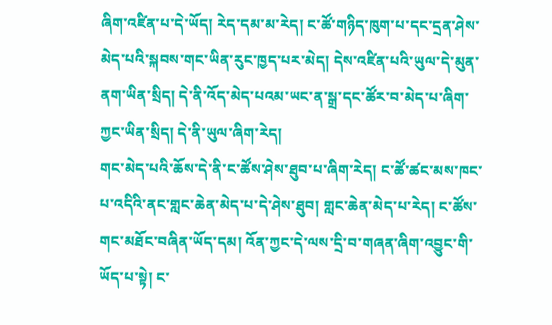ཞིག་འཛིན་པ་དེ་ཡོད། རེད་དམ་མ་རེད། ང་ཚོ་གཉིད་ཁུག་པ་དང་དྲན་ཤེས་མེད་པའི་སྐབས་གང་ཡིན་རུང་ཁྱད་པར་མེད། དེས་འཛིན་པའི་ཡུལ་དེ་མུན་ནག་ཡིན་སྲིད། དེ་ནི་འོད་མེད་པའམ་ཡང་ན་སྒྲ་དང་ཚོར་བ་མེད་པ་ཞིག་ཀྱང་ཡིན་སྲིད། དེ་ནི་ཡུལ་ཞིག་རེད།
གང་མེད་པའི་ཆོས་དེ་ནི་ང་ཚོས་ཤེས་ཐུབ་པ་ཞིག་རེད། ང་ཚོ་ཚང་མས་ཁང་པ་འདིའི་ནང་གླང་ཆེན་མེད་པ་དེ་ཤེས་ཐུབ། གླང་ཆེན་མེད་པ་རེད། ང་ཚོས་གང་མཐོང་བཞིན་ཡོད་དམ། འོན་ཀྱང་དེ་ལས་དྲི་བ་གཞན་ཞིག་འབྱུང་གི་ཡོད་པ་སྟེ། ང་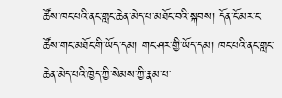ཚོས་ཁང་པའི་ནང་གླང་ཆེན་མེད་པ་མཐོང་བའི་སྐབས། དོན་ངོ་མར་ང་ཚོས་གང་མཐོང་གི་ཡོད་དམ། གང་ཤར་གྱི་ཡོད་དམ། ཁང་པའི་ནང་གླང་ཆེན་མེད་པའི་ཁྱེད་ཀྱི་སེམས་ཀྱི་རྣམ་པ་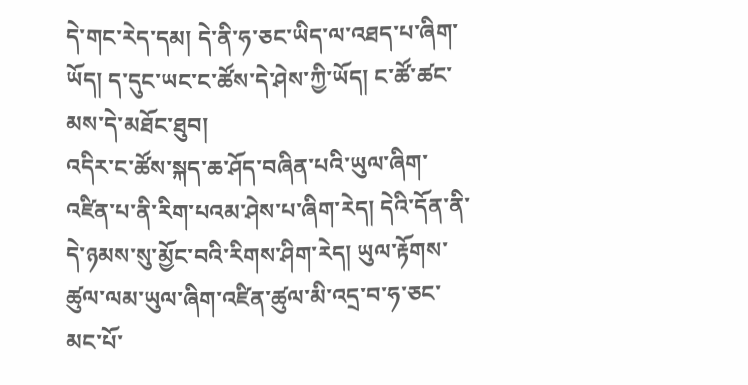དེ་གང་རེད་དམ། དེ་ནི་ཧ་ཅང་ཡིད་ལ་འཐད་པ་ཞིག་ཡོད། ད་དུང་ཡང་ང་ཚོས་དེ་ཤེས་ཀྱི་ཡོད། ང་ཚོ་ཚང་མས་དེ་མཐོང་ཐུབ།
འདིར་ང་ཚོས་སྐད་ཆ་ཤོད་བཞིན་པའི་ཡུལ་ཞིག་འཛིན་པ་ནི་རིག་པའམ་ཤེས་པ་ཞིག་རེད། དེའི་དོན་ནི་དེ་ཉམས་སུ་མྱོང་བའི་རིགས་ཤིག་རེད། ཡུལ་རྟོགས་ཚུལ་ལམ་ཡུལ་ཞིག་འཛིན་ཚུལ་མི་འདྲ་བ་ཧ་ཅང་མང་པོ་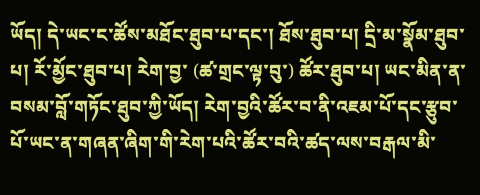ཡོད། དེ་ཡང་ང་ཚོས་མཐོང་ཐུབ་པ་དང་། ཐོས་ཐུབ་པ། དྲི་མ་སྣོམ་ཐུབ་པ། རོ་མྱོང་ཐུབ་པ། རེག་བྱ་ (ཚ་གྲང་ལྟ་བུ་) ཚོར་ཐུབ་པ། ཡང་མིན་ན་བསམ་བློ་གཏོང་ཐུབ་ཀྱི་ཡོད། རེག་བྱའི་ཚོར་བ་ནི་འཇམ་པོ་དང་རྩུབ་པོ་ཡང་ན་གཞན་ཞིག་གི་རེག་པའི་ཚོར་བའི་ཚད་ལས་བརྒལ་མི་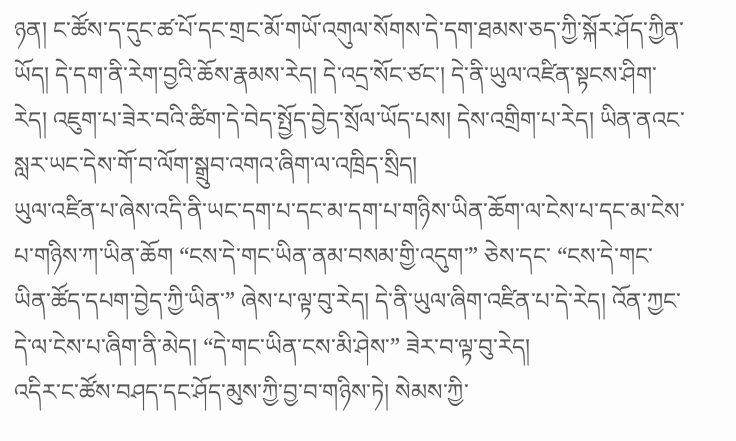ཉན། ང་ཚོས་ད་དུང་ཚ་པོ་དང་གྲང་མོ་གཡོ་འགུལ་སོགས་དེ་དག་ཐམས་ཅད་ཀྱི་སྐོར་ཤོད་ཀྱིན་ཡོད། དེ་དག་ནི་རེག་བྱའི་ཆོས་རྣམས་རེད། དེ་འདྲ་སོང་ཙང་། དེ་ནི་ཡུལ་འཛིན་སྟངས་ཤིག་རེད། འཇུག་པ་ཟེར་བའི་ཚིག་དེ་བེད་སྤྱོད་བྱེད་སྲོལ་ཡོད་པས། དེས་འགྲིག་པ་རེད། ཡིན་ནའང་སླར་ཡང་དེས་གོ་བ་ལོག་སྒྲུབ་འགའ་ཞིག་ལ་འཁྲིད་སྲིད།
ཡུལ་འཛིན་པ་ཞེས་འདི་ནི་ཡང་དག་པ་དང་མ་དག་པ་གཉིས་ཡིན་ཆོག་ལ་ངེས་པ་དང་མ་ངེས་པ་གཉིས་ཀ་ཡིན་ཆོག “ངས་དེ་གང་ཡིན་ནམ་བསམ་གྱི་འདུག་” ཅེས་དང་ “ངས་དེ་གང་ཡིན་ཚོད་དཔག་བྱེད་ཀྱི་ཡིན་” ཞེས་པ་ལྟ་བུ་རེད། དེ་ནི་ཡུལ་ཞིག་འཛིན་པ་དེ་རེད། འོན་ཀྱང་དེ་ལ་ངེས་པ་ཞིག་ནི་མེད། “དེ་གང་ཡིན་ངས་མི་ཤེས་” ཟེར་བ་ལྟ་བུ་རེད།
འདིར་ང་ཚོས་བཤད་དང་ཤོད་མུས་ཀྱི་བྱ་བ་གཉིས་ཏེ། སེམས་ཀྱི་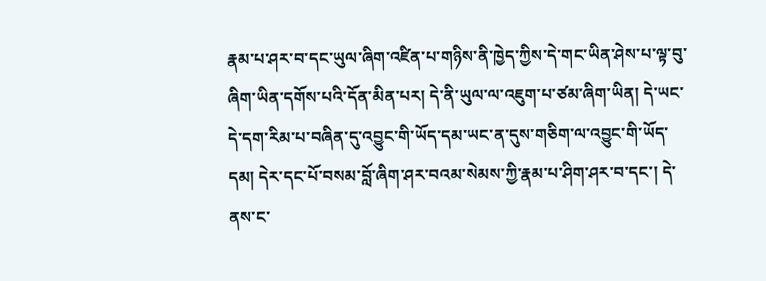རྣམ་པ་ཤར་བ་དང་ཡུལ་ཞིག་འཛིན་པ་གཉིས་ནི་ཁྱེད་ཀྱིས་དེ་གང་ཡིན་ཤེས་པ་ལྟ་བུ་ཞིག་ཡིན་དགོས་པའི་དོན་མིན་པར། དེ་ནི་ཡུལ་ལ་འཇུག་པ་ཙམ་ཞིག་ཡིན། དེ་ཡང་དེ་དག་རིམ་པ་བཞིན་དུ་འབྱུང་གི་ཡོད་དམ་ཡང་ན་དུས་གཅིག་ལ་འབྱུང་གི་ཡོད་དམ། དེར་དང་པོ་བསམ་བློ་ཞིག་ཤར་བའམ་སེམས་ཀྱི་རྣམ་པ་ཤིག་ཤར་བ་དང་། དེ་ནས་ང་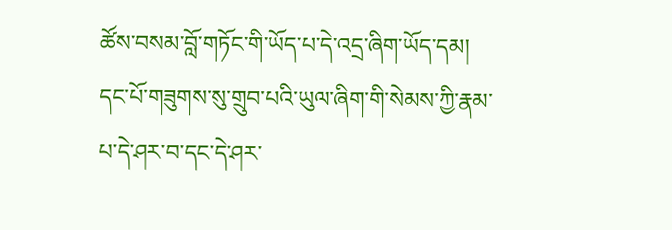ཚོས་བསམ་བློ་གཏོང་གི་ཡོད་པ་དེ་འདྲ་ཞིག་ཡོད་དམ། དང་པོ་གཟུགས་སུ་གྲུབ་པའི་ཡུལ་ཞིག་གི་སེམས་ཀྱི་རྣམ་པ་དེ་ཤར་བ་དང་དེ་ཤར་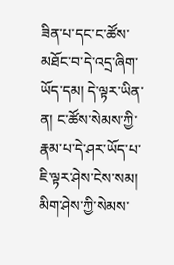ཟིན་པ་དང་ང་ཚོས་མཐོང་བ་དེ་འདྲ་ཞིག་ཡོད་དམ། དེ་ལྟར་ཡིན་ན། ང་ཚོས་སེམས་ཀྱི་རྣམ་པ་དེ་ཤར་ཡོད་པ་ཇི་ལྟར་ཤེས་ངེས་སམ། མིག་ཤེས་ཀྱི་སེམས་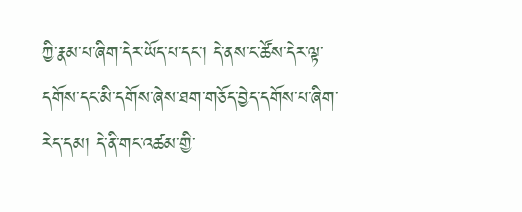ཀྱི་རྣམ་པ་ཞིག་དེར་ཡོད་པ་དང་། དེ་ནས་ང་ཚོས་དེར་ལྟ་དགོས་དང་མི་དགོས་ཞེས་ཐག་གཅོད་བྱེད་དགོས་པ་ཞིག་རེད་དམ། དེ་ནི་གང་འཚམ་གྱི་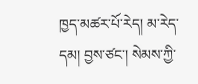ཁྱད་མཚར་པོ་རེད། མ་རེད་དམ། བྱས་ཙང་། སེམས་ཀྱི་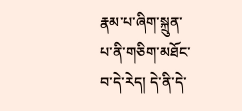རྣམ་པ་ཞིག་སྐྲུན་པ་ནི་གཅིག་མཐོང་བ་དེ་རེད། དེ་ནི་དེ་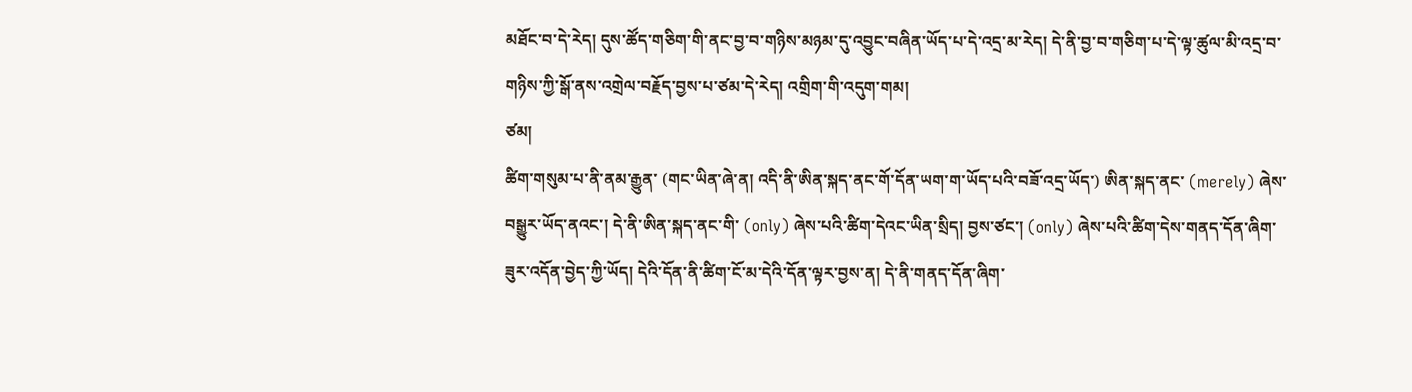མཐོང་བ་དེ་རེད། དུས་ཚོད་གཅིག་གི་ནང་བྱ་བ་གཉིས་མཉམ་དུ་འབྱུང་བཞིན་ཡོད་པ་དེ་འདྲ་མ་རེད། དེ་ནི་བྱ་བ་གཅིག་པ་དེ་ལྟ་ཚུལ་མི་འདྲ་བ་གཉིས་ཀྱི་སྒོ་ནས་འགྲེལ་བརྗོད་བྱས་པ་ཙམ་དེ་རེད། འགྲིག་གི་འདུག་གམ།
ཙམ།
ཚིག་གསུམ་པ་ནི་ནམ་རྒྱུན་ (གང་ཡིན་ཞེ་ན། འདི་ནི་ཨིན་སྐད་ནང་གོ་དོན་ཡག་ག་ཡོད་པའི་བཟོ་འདྲ་ཡོད་) ཨིན་སྐད་ནང་ (merely) ཞེས་བསྒྱུར་ཡོད་ནའང་། དེ་ནི་ཨིན་སྐད་ནང་གི་ (only) ཞེས་པའི་ཚིག་དེའང་ཡིན་སྲིད། བྱས་ཙང་། (only) ཞེས་པའི་ཚིག་དེས་གནད་དོན་ཞིག་ཟུར་འདོན་བྱེད་ཀྱི་ཡོད། དེའི་དོན་ནི་ཚིག་ངོ་མ་དེའི་དོན་ལྟར་བྱས་ན། དེ་ནི་གནད་དོན་ཞིག་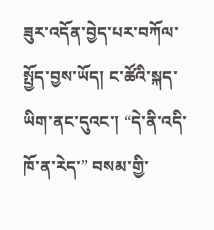ཟུར་འདོན་བྱེད་པར་བཀོལ་སྤྱོད་བྱས་ཡོད། ང་ཚོའི་སྐད་ཡིག་ནང་དུའང་། “དེ་ནི་འདི་ཁོ་ན་རེད་” བསམ་གྱི་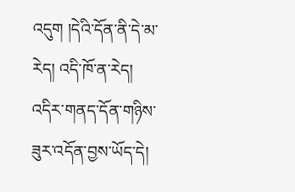འདུག །དེའི་དོན་ནི་དེ་མ་རེད། འདི་ཁོ་ན་རེད། འདིར་གནད་དོན་གཉིས་ཟུར་འདོན་བྱས་ཡོད་དེ།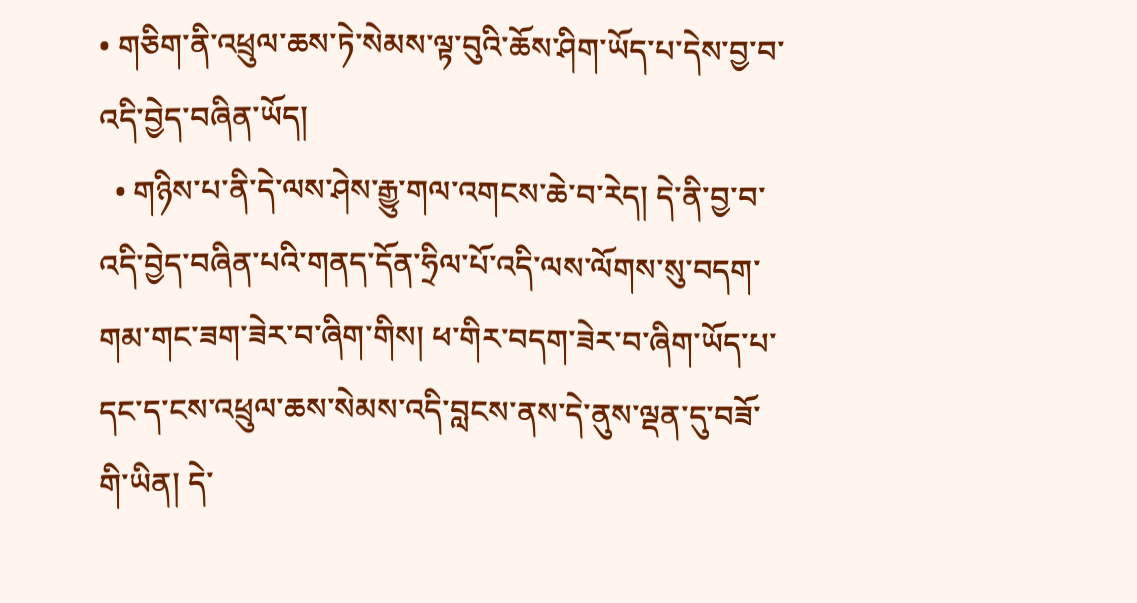• གཅིག་ནི་འཕྲུལ་ཆས་ཏེ་སེམས་ལྟ་བུའི་ཆོས་ཤིག་ཡོད་པ་དེས་བྱ་བ་འདི་བྱེད་བཞིན་ཡོད།
  • གཉིས་པ་ནི་དེ་ལས་ཤེས་རྒྱུ་གལ་འགངས་ཆེ་བ་རེད། དེ་ནི་བྱ་བ་འདི་བྱེད་བཞིན་པའི་གནད་དོན་ཧྲིལ་པོ་འདི་ལས་ལོགས་སུ་བདག་གམ་གང་ཟག་ཟེར་བ་ཞིག་གིས། ཕ་གིར་བདག་ཟེར་བ་ཞིག་ཡོད་པ་དང་ད་ངས་འཕྲུལ་ཆས་སེམས་འདི་བླངས་ནས་དེ་ནུས་ལྡན་དུ་བཟོ་གི་ཡིན། དེ་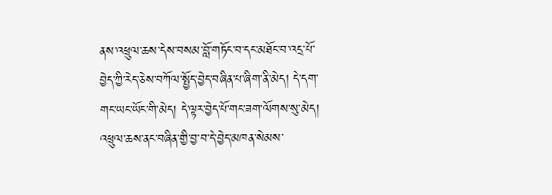ནས་འཕྲུལ་ཆས་དེས་བསམ་བློ་གཏོང་བ་དང་མཐོང་བ་འདྲ་པོ་བྱེད་ཀྱི་རེད་ཅེས་བཀོལ་སྤྱོད་བྱེད་བཞིན་པ་ཞིག་ནི་མེད། དེ་དག་གང་ཡང་ཡོང་གི་མེད། དེ་ལྟར་བྱེད་པོ་གང་ཟག་ལོགས་སུ་མེད། འཕྲུལ་ཆས་ནང་བཞིན་གྱི་བྱ་བ་དེ་བྱེད་མཁན་སེམས་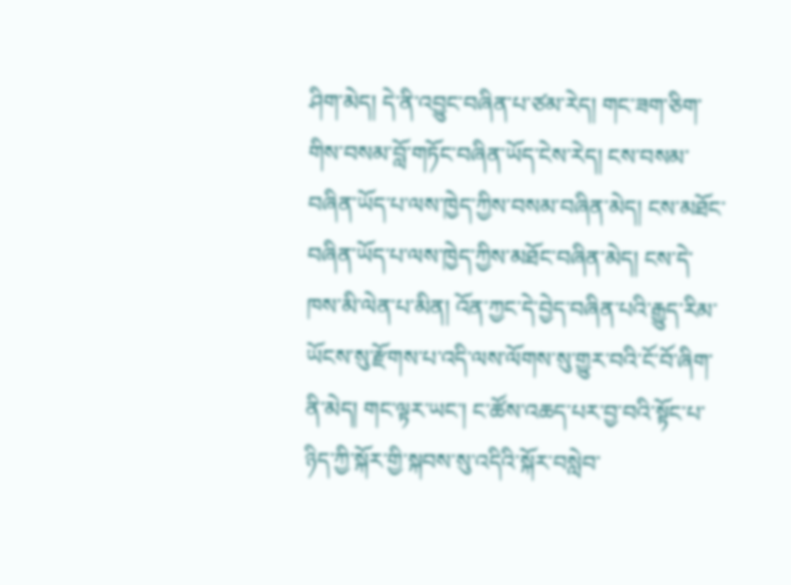ཤིག་མེད། དེ་ནི་འབྱུང་བཞིན་པ་ཙམ་རེད། གང་ཟག་ཅིག་གིས་བསམ་བློ་གཏོང་བཞིན་ཡོད་ངེས་རེད། ངས་བསམ་བཞིན་ཡོད་པ་ལས་ཁྱེད་ཀྱིས་བསམ་བཞིན་མེད། ངས་མཐོང་བཞིན་ཡོད་པ་ལས་ཁྱེད་ཀྱིས་མཐོང་བཞིན་མེད། ངས་དེ་ཁས་མི་ལེན་པ་མིན། འོན་ཀྱང་དེ་བྱེད་བཞིན་པའི་རྒྱུད་རིམ་ཡོངས་སུ་རྫོགས་པ་འདི་ལས་ལོགས་སུ་གྱུར་བའི་ངོ་བོ་ཞིག་ནི་མེད། གང་ལྟར་ཡང་། ང་ཚོས་འཆད་པར་བྱ་བའི་སྟོང་པ་ཉིད་ཀྱི་སྐོར་གྱི་སྐབས་སུ་འདིའི་སྐོར་བསླེབ་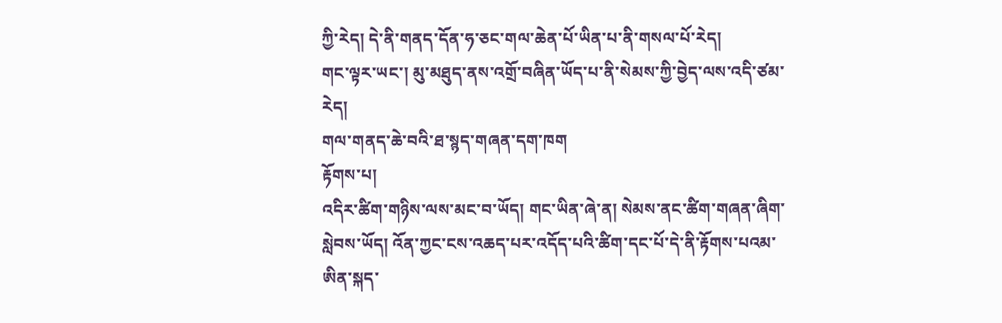ཀྱི་རེད། དེ་ནི་གནད་དོན་ཧ་ཅང་གལ་ཆེན་པོ་ཡིན་པ་ནི་གསལ་པོ་རེད།
གང་ལྟར་ཡང་། མུ་མཐུད་ནས་འགྲོ་བཞིན་ཡོད་པ་ནི་སེམས་ཀྱི་བྱེད་ལས་འདི་ཙམ་རེད།
གལ་གནད་ཆེ་བའི་ཐ་སྙད་གཞན་དག་ཁག
རྟོགས་པ།
འདིར་ཚིག་གཉིས་ལས་མང་བ་ཡོད། གང་ཡིན་ཞེ་ན། སེམས་ནང་ཚིག་གཞན་ཞིག་སླེབས་ཡོད། འོན་ཀྱང་ངས་འཆད་པར་འདོད་པའི་ཚིག་དང་པོ་དེ་ནི་རྟོགས་པའམ་ཨིན་སྐད་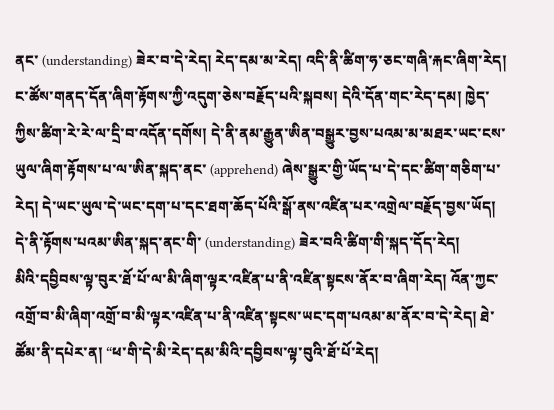ནང་ (understanding) ཟེར་བ་དེ་རེད། རེད་དམ་མ་རེད། འདི་ནི་ཚིག་ཧ་ཅང་གཞི་རྐང་ཞིག་རེད། ང་ཚོས་གནད་དོན་ཞིག་རྟོགས་ཀྱི་འདུག་ཅེས་བརྗོད་པའི་སྐབས། དེའི་དོན་གང་རེད་དམ། ཁྱེད་ཀྱིས་ཚིག་རེ་རེ་ལ་དྲི་བ་འདོན་དགོས། དེ་ནི་ནམ་རྒྱུན་ཨིན་བསྒྱུར་བྱས་པའམ་མ་མཐར་ཡང་ངས་ཡུལ་ཞིག་རྟོགས་པ་ལ་ཨིན་སྐད་ནང་ (apprehend) ཞེས་སྒྱུར་གྱི་ཡོད་པ་དེ་དང་ཚིག་གཅིག་པ་རེད། དེ་ཡང་ཡུལ་དེ་ཡང་དག་པ་དང་ཐག་ཆོད་པོའི་སྒོ་ནས་འཛིན་པར་འགྲེལ་བརྗོད་བྱས་ཡོད། དེ་ནི་རྟོགས་པའམ་ཨིན་སྐད་ནང་གི་ (understanding) ཟེར་བའི་ཚིག་གི་སྐད་དོད་རེད།
མིའི་དབྱིབས་ལྟ་བུར་ཐོ་པོ་ལ་མི་ཞིག་ལྟར་འཛིན་པ་ནི་འཛིན་སྟངས་ནོར་བ་ཞིག་རེད། འོན་ཀྱང་འགྲོ་བ་མི་ཞིག་འགྲོ་བ་མི་ལྟར་འཛིན་པ་ནི་འཛིན་སྟངས་ཡང་དག་པའམ་མ་ནོར་བ་དེ་རེད། ཐེ་ཚོམ་ནི་དཔེར་ན། “ཕ་གི་དེ་མི་རེད་དམ་མིའི་དབྱིབས་ལྟ་བུའི་ཐོ་པོ་རེད།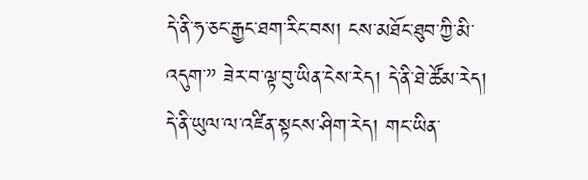དེ་ནི་ཧ་ཅང་རྒྱང་ཐག་རིང་བས། ངས་མཐོང་ཐུབ་ཀྱི་མི་འདུག་” ཟེར་བ་ལྟ་བུ་ཡིན་ངེས་རེད། དེ་ནི་ཐེ་ཚོམ་རེད། དེ་ནི་ཡུལ་ལ་འཛིན་སྟངས་ཤིག་རེད། གང་ཡིན་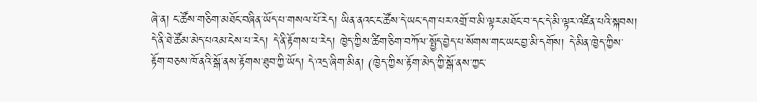ཞེ་ན། ང་ཚོས་གཅིག་མཐོང་བཞིན་ཡོད་པ་གསལ་པོ་རེད། ཡིན་ནའང་ང་ཚོས་དེ་ཡང་དག་པར་འགྲོ་བ་མི་ལྟར་མཐོང་བ་དང་དེ་མི་ལྟར་འཛིན་པའི་སྐབས། དེ་ནི་ཐེ་ཚོམ་མེད་པའམ་ངེས་པ་རེད། དེ་ནི་རྟོགས་པ་རེད། ཁྱེད་ཀྱིས་ཚིག་ཅིག་བཀོལ་སྤྱོད་བྱེད་པ་སོགས་གང་ཡང་བྱ་མི་དགོས། དེ་མིན་ཁྱེད་ཀྱིས་རྟོག་བཅས་ཁོ་ནའི་སྒོ་ནས་རྟོགས་ཐུབ་ཀྱི་ཡོད། དེ་འདྲ་ཞིག་མིན། (ཁྱེད་ཀྱིས་རྟོག་མེད་ཀྱི་སྒོ་ནས་ཀྱང་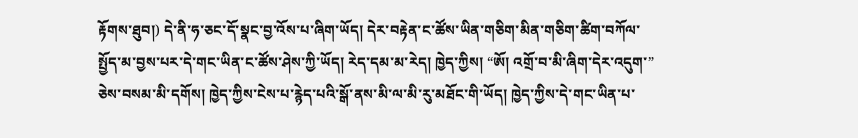རྟོགས་ཐུབ།) དེ་ནི་ཧ་ཅང་དོ་སྣང་བྱ་འོས་པ་ཞིག་ཡོད། དེར་བརྟེན་ང་ཚོས་ཡིན་གཅིག་མིན་གཅིག་ཚིག་བཀོལ་སྤྱོད་མ་བྱས་པར་དེ་གང་ཡིན་ང་ཚོས་ཤེས་ཀྱི་ཡོད། རེད་དམ་མ་རེད། ཁྱེད་ཀྱིས། “ཨོ། འགྲོ་བ་མི་ཞིག་དེར་འདུག་” ཅེས་བསམ་མི་དགོས། ཁྱེད་ཀྱིས་ངེས་པ་རྙེད་པའི་སྒོ་ནས་མི་ལ་མི་རུ་མཐོང་གི་ཡོད། ཁྱེད་ཀྱིས་དེ་གང་ཡིན་པ་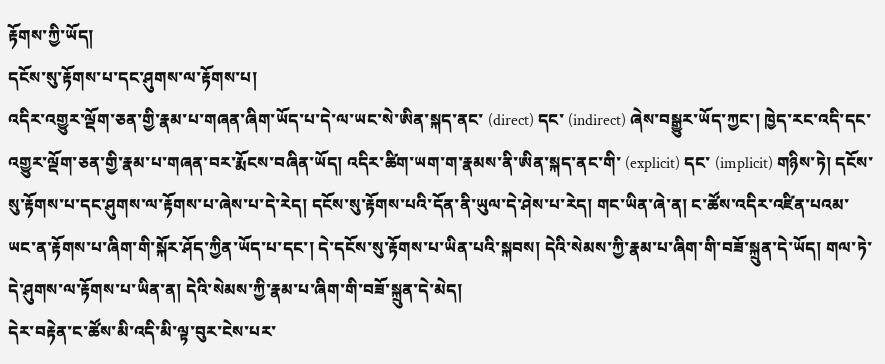རྟོགས་ཀྱི་ཡོད།
དངོས་སུ་རྟོགས་པ་དང་ཤུགས་ལ་རྟོགས་པ།
འདིར་འགྱུར་ལྡོག་ཅན་གྱི་རྣམ་པ་གཞན་ཞིག་ཡོད་པ་དེ་ལ་ཡང་སེ་ཨིན་སྐད་ནང་ (direct) དང་ (indirect) ཞེས་བསྒྱུར་ཡོད་ཀྱང་། ཁྱེད་རང་འདི་དང་འགྱུར་ལྡོག་ཅན་གྱི་རྣམ་པ་གཞན་བར་རྨོངས་བཞིན་ཡོད། འདིར་ཚིག་ཡག་ག་རྣམས་ནི་ཨིན་སྐད་ནང་གི་ (explicit) དང་ (implicit) གཉིས་ཏེ། དངོས་སུ་རྟོགས་པ་དང་ཤུགས་ལ་རྟོགས་པ་ཞེས་པ་དེ་རེད། དངོས་སུ་རྟོགས་པའི་དོན་ནི་ཡུལ་དེ་ཤེས་པ་རེད། གང་ཡིན་ཞེ་ན། ང་ཚོས་འདིར་འཛིན་པའམ་ཡང་ན་རྟོགས་པ་ཞིག་གི་སྐོར་ཤོད་ཀྱིན་ཡོད་པ་དང་། དེ་དངོས་སུ་རྟོགས་པ་ཡིན་པའི་སྐབས། དེའི་སེམས་ཀྱི་རྣམ་པ་ཞིག་གི་བཟོ་སྐྲུན་དེ་ཡོད། གལ་ཏེ་དེ་ཤུགས་ལ་རྟོགས་པ་ཡིན་ན། དེའི་སེམས་ཀྱི་རྣམ་པ་ཞིག་གི་བཟོ་སྐྲུན་དེ་མེད།
དེར་བརྟེན་ང་ཚོས་མི་འདི་མི་ལྟ་བུར་ངེས་པར་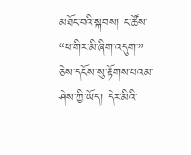མཐོང་བའི་སྐབས། ང་ཚོས་ “ཕ་གིར་མི་ཞིག་འདུག་” ཅེས་དངོས་སུ་རྟོགས་པའམ་ཤེས་ཀྱི་ཡོད། དེར་མིའི་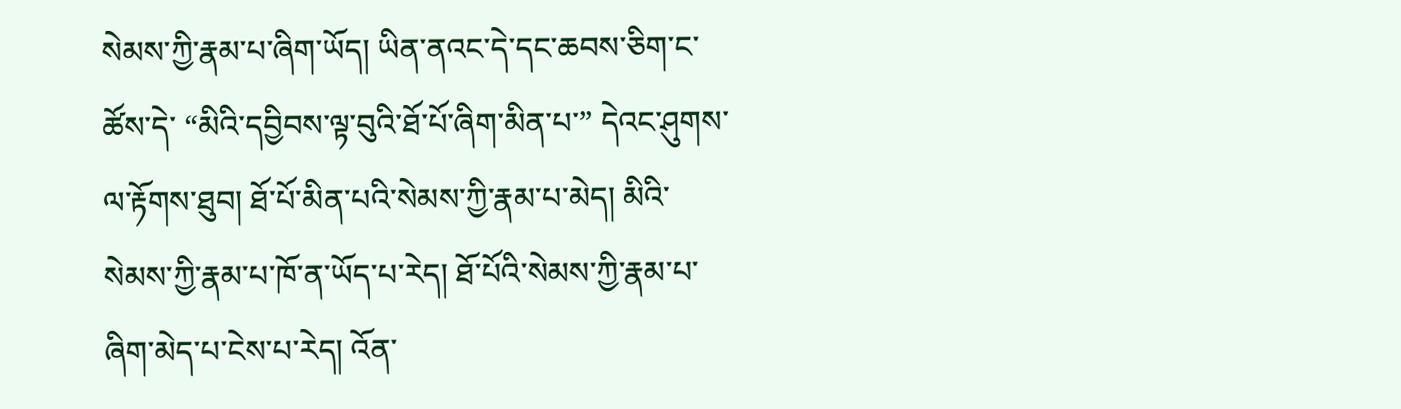སེམས་ཀྱི་རྣམ་པ་ཞིག་ཡོད། ཡིན་ནའང་དེ་དང་ཆབས་ཅིག་ང་ཚོས་དེ་ “མིའི་དབྱིབས་ལྟ་བུའི་ཐོ་པོ་ཞིག་མིན་པ་” དེའང་ཤུགས་ལ་རྟོགས་ཐུབ། ཐོ་པོ་མིན་པའི་སེམས་ཀྱི་རྣམ་པ་མེད། མིའི་སེམས་ཀྱི་རྣམ་པ་ཁོ་ན་ཡོད་པ་རེད། ཐོ་པོའི་སེམས་ཀྱི་རྣམ་པ་ཞིག་མེད་པ་ངེས་པ་རེད། འོན་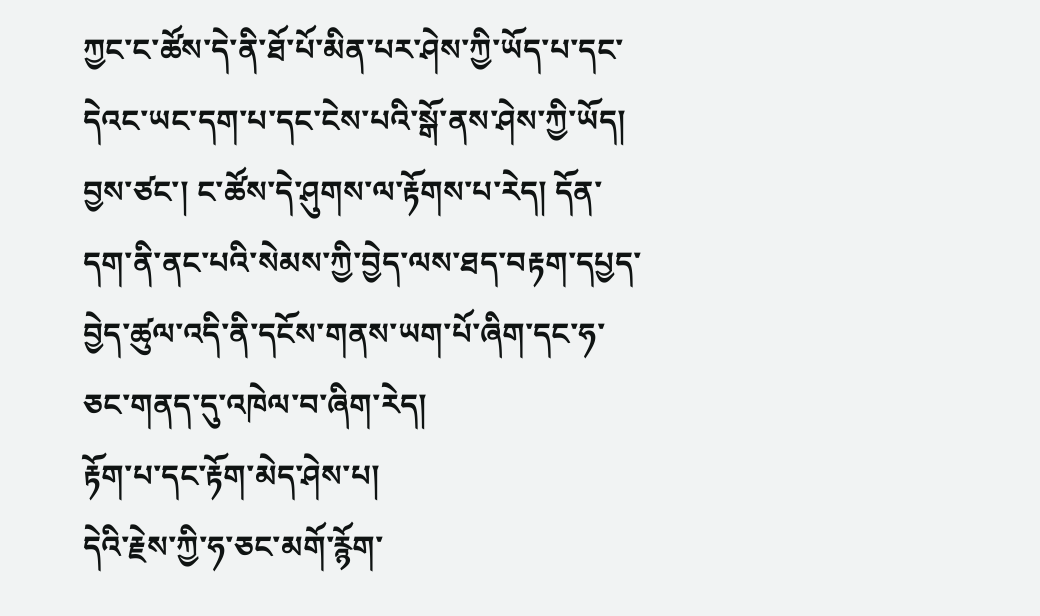ཀྱང་ང་ཚོས་དེ་ནི་ཐོ་པོ་མིན་པར་ཤེས་ཀྱི་ཡོད་པ་དང་དེའང་ཡང་དག་པ་དང་ངེས་པའི་སྒོ་ནས་ཤེས་ཀྱི་ཡོད། བྱས་ཙང་། ང་ཚོས་དེ་ཤུགས་ལ་རྟོགས་པ་རེད། དོན་དག་ནི་ནང་པའི་སེམས་ཀྱི་བྱེད་ལས་ཐད་བརྟག་དཔྱད་བྱེད་ཚུལ་འདི་ནི་དངོས་གནས་ཡག་པོ་ཞིག་དང་ཧ་ཅང་གནད་དུ་འཁེལ་བ་ཞིག་རེད།
རྟོག་པ་དང་རྟོག་མེད་ཤེས་པ།
དེའི་རྗེས་ཀྱི་ཧ་ཅང་མགོ་རྙོག་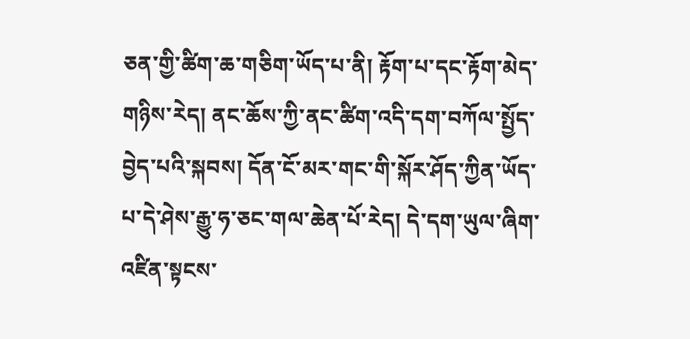ཅན་གྱི་ཚིག་ཆ་གཅིག་ཡོད་པ་ནི། རྟོག་པ་དང་རྟོག་མེད་གཉིས་རེད། ནང་ཆོས་ཀྱི་ནང་ཚིག་འདི་དག་བཀོལ་སྤྱོད་བྱེད་པའི་སྐབས། དོན་ངོ་མར་གང་གི་སྐོར་ཤོད་ཀྱིན་ཡོད་པ་དེ་ཤེས་རྒྱུ་ཧ་ཅང་གལ་ཆེན་པོ་རེད། དེ་དག་ཡུལ་ཞིག་འཛིན་སྟངས་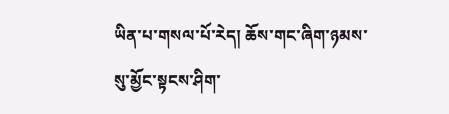ཡིན་པ་གསལ་པོ་རེད། ཆོས་གང་ཞིག་ཉམས་སུ་མྱོང་སྟངས་ཤིག་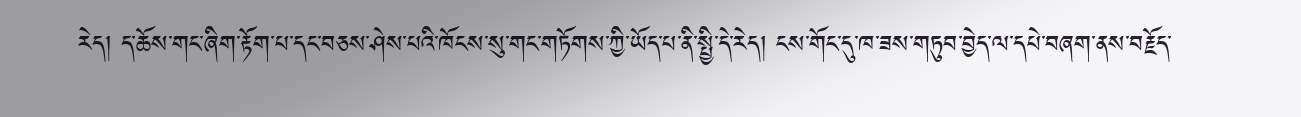རེད། ད་ཆོས་གང་ཞིག་རྟོག་པ་དང་བཅས་ཤེས་པའི་ཁོངས་སུ་གང་གཏོགས་ཀྱི་ཡོད་པ་ནི་སྤྱི་དེ་རེད། ངས་གོང་དུ་ཁ་ཟས་གཏུབ་བྱེད་ལ་དཔེ་བཞག་ནས་བརྗོད་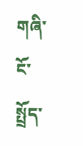གཞི་ངོ་སྤྲོད་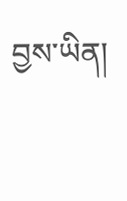བྱས་ཡིན།